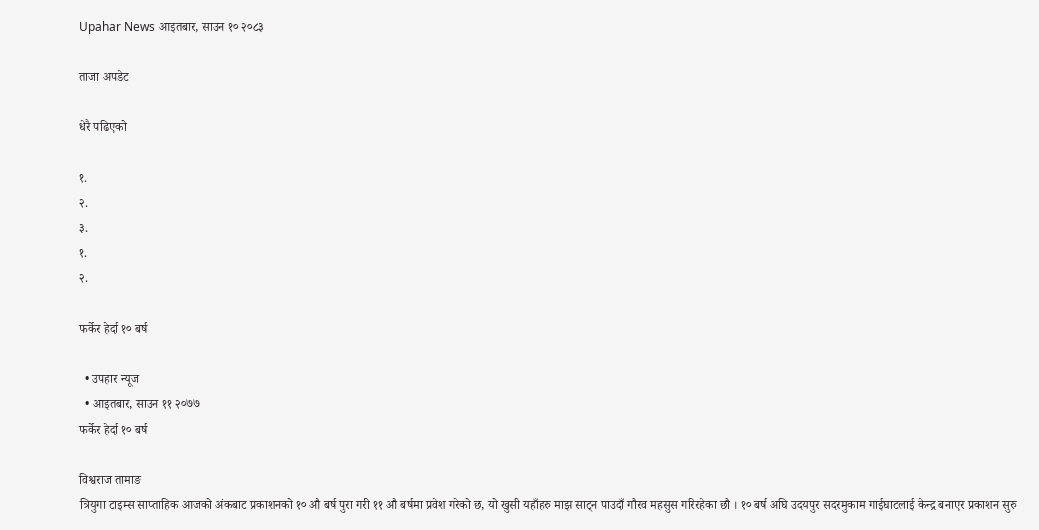Upahar News आइतबार, साउन १० २०८३

ताजा अपडेट

धेरै पढिएको

१.
२.
३.
१.
२.

फर्केर हेर्दा १० बर्ष

  • उपहार न्यूज
  • आइतबार, साउन ११ २०७७
फर्केर हेर्दा १० बर्ष

विश्वराज तामाङ
त्रियुगा टाइम्स साप्ताहिक आजको अंकबाट प्रकाशनको १० औ बर्ष पुरा गरी ११ औ बर्षमा प्रवेश गरेको छ, यो खुसी यहाँहरु माझ साट्न पाउदाँ गौरव महसुस गरिरहेका छौ । १० बर्ष अघि उदयपुर सदरमुकाम गाईघाटलाई केन्द्र बनाएर प्रकाशन सुरु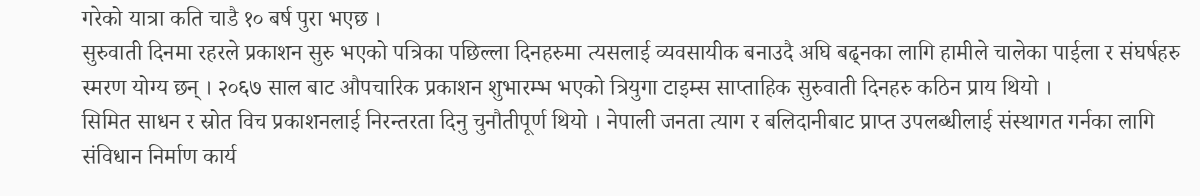गरेको यात्रा कति चाडै १० बर्ष पुरा भएछ ।
सुरुवाती दिनमा रहरले प्रकाशन सुरु भएको पत्रिका पछिल्ला दिनहरुमा त्यसलाई व्यवसायीक बनाउदै अघि बढ्नका लागि हामीले चालेका पाईला र संघर्षहरु स्मरण योग्य छन् । २०६७ साल बाट औपचारिक प्रकाशन शुभारम्भ भएको त्रियुगा टाइम्स साप्ताहिक सुरुवाती दिनहरु कठिन प्राय थियो ।
सिमित साधन र स्रोत विच प्रकाशनलाई निरन्तरता दिनु चुनौतीपूर्ण थियो । नेपाली जनता त्याग र बलिदानीबाट प्राप्त उपलब्धीलाई संस्थागत गर्नका लागि संविधान निर्माण कार्य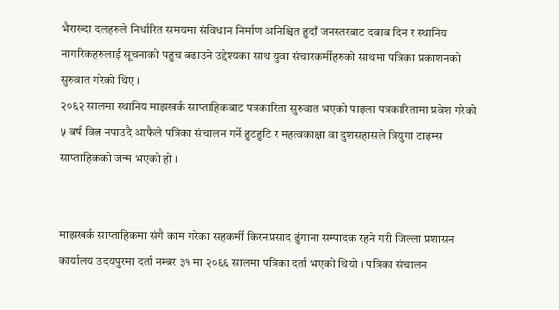भैराख्दा दलहरुले निर्धारित समयमा संविधान निर्माण अनिश्चित हुदाँ जनस्तरबाट दबाब दिन र स्थानिय नागरिकहरुलाई सूचनाको पहुच बढाउने उद्देश्यका साथ युवा संचारकर्मीहरुको साथमा पत्रिका प्रकाशनको सुरुवात गरेको थिए ।
२०६२ सालमा स्थानिय माझखर्क साप्ताहिकबाट पत्रकारिता सुरुवात भएको पाइला पत्रकारितामा प्रवेश गरेको ५ बर्ष वित्न नपाउदै आफैले पत्रिका संचालन गर्ने हुटहुटि र महत्वकाक्षा वा दुशसहासले त्रियुगा टाइम्स साप्ताहिकको जन्म भएको हो ।


माझखर्क साप्ताहिकमा संगै काम गरेका सहकर्मी किरनप्रसाद ढुंगाना सम्पादक रहने गरी जिल्ला प्रशासन कार्यालय उदयपुरमा दर्ता नम्बर ३१ मा २०६६ सालमा पत्रिका दर्ता भएको थियो । पत्रिका संचालन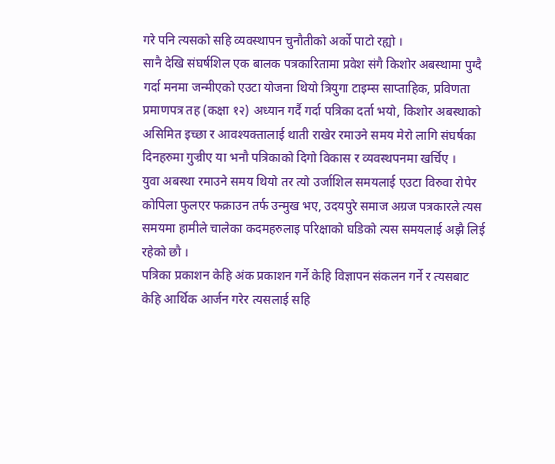गरे पनि त्यसको सहि व्यवस्थापन चुनौतीको अर्को पाटो रह्यो ।
सानै देखि संघर्षशिल एक बालक पत्रकारितामा प्रवेश संगै किशोर अबस्थामा पुग्दै गर्दा मनमा जन्मीएको एउटा योजना थियो त्रियुगा टाइम्स साप्ताहिक, प्रविणता प्रमाणपत्र तह (कक्षा १२) अध्यान गर्दै गर्दा पत्रिका दर्ता भयो, किशोर अबस्थाको असिमित इच्छा र आवश्यक्तालाई थाती राखेर रमाउने समय मेरो लागि संघर्षका दिनहरुमा गुज्रीए या भनौ पत्रिकाको दिगो विकास र व्यवस्थपनमा खर्चिए ।
युवा अबस्था रमाउने समय थियो तर त्यो उर्जाशिल समयलाई एउटा विरुवा रोपेर कोपिला फुलएर फक्राउन तर्फ उन्मुख भए, उदयपुरे समाज अग्रज पत्रकारले त्यस समयमा हामीले चालेका कदमहरुलाइ परिक्षाको घडिको त्यस समयलाई अझै लिई रहेको छौ ।
पत्रिका प्रकाशन केहि अंक प्रकाशन गर्ने केहि विज्ञापन संकलन गर्ने र त्यसबाट केहि आर्थिक आर्जन गरेर त्यसलाई सहि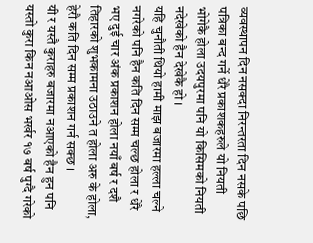व्यवस्थापन दिन नसक्दा निरन्तरता दिन नसके पछि पत्रिका बन्द गर्ने धेरै प्रकाशकहरुले यो नियती भोगेकै होला उदयपुरमा पनि यो किसिमको नियती नदेखेको हैन देखेकै हो ।
यहि चुनौती थियो हामी माझ बजारमा हल्ला चल्ने नगरेको पनि हैन कति दिन सम्म चल्छ होला र धेरै भए दुई चार अंक प्रकाशन होला नयाँ बर्ष र दशै तिहारको शुभकामना उठाउने त होला अरु के होला, हेरौ कति दिन सम्म प्रकाशन गर्न सक्छ ।
यी र यस्तै कुराहरु बजारमा नआएको हैन हुन पनि यस्तो कुरा किन नआओस भर्खर १७ बर्ष पुग्दै गरेको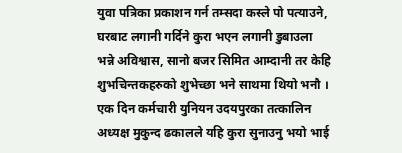युवा पत्रिका प्रकाशन गर्न तम्सदा कस्ले पो पत्याउने, घरबाट लगानी गर्दिने कुरा भएन लगानी डुबाउला भन्ने अविश्वास, सानो बजर सिमित आम्दानी तर केहि शुभचिन्तकहरुको शुभेच्छा भने साथमा थियो भनौ । एक दिन कर्मचारी युनियन उदयपुरका तत्कालिन अध्यक्ष मुकुन्द ढकालले यहि कुरा सुनाउनु भयो भाई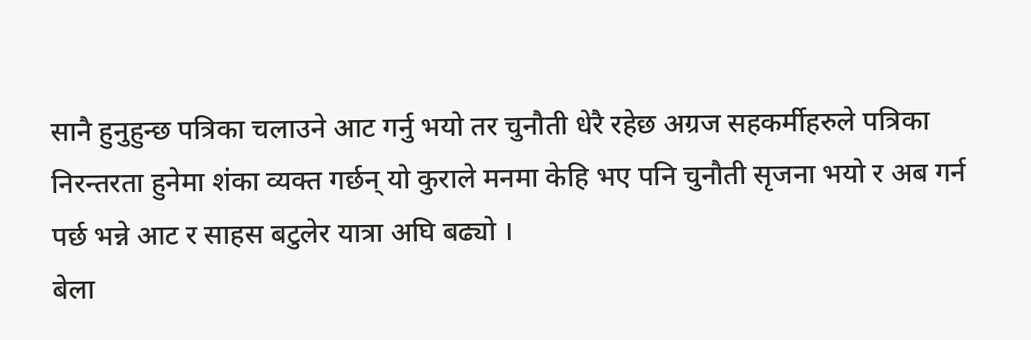सानै हुनुहुन्छ पत्रिका चलाउने आट गर्नु भयो तर चुनौती धेरै रहेछ अग्रज सहकर्मीहरुले पत्रिका निरन्तरता हुनेमा शंका व्यक्त गर्छन् यो कुराले मनमा केहि भए पनि चुनौती सृजना भयो र अब गर्न पर्छ भन्ने आट र साहस बटुलेर यात्रा अघि बढ्यो ।
बेला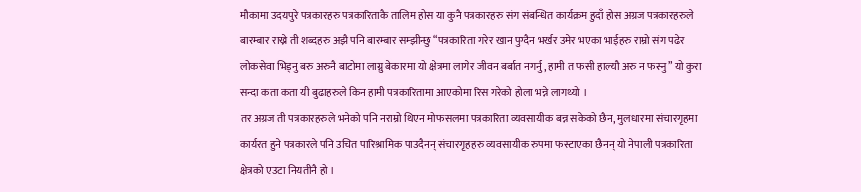मौकामा उदयपुरे पत्रकारहरु पत्रकारिताकै तालिम होस या कुनै पत्रकारहरु संग संबन्धित कार्यक्रम हुदाँ होस अग्रज पत्रकारहरुले बारम्बार राख्ने ती शब्दहरु अझै पनि बारम्बार सम्झीन्छु “पत्रकारिता गरेर खान पुग्दैन भर्खर उमेर भएका भाईहरु राम्रो संग पढेर लोकसेवा भिड्नु बरु अरुनै बाटोमा लाग्नु बेकारमा यो क्षेत्रमा लागेर जीवन बर्बात नगर्नु, हामी त फसी हाल्यौ अरु न फस्नु” यो कुरा सन्दा कता कता यी बुढाहरुले किन हामी पत्रकारितामा आएकोमा रिस गरेको होला भन्ने लागथ्यो ।
तर अग्रज ती पत्रकारहरुले भनेको पनि नराम्रो थिएन मोफसलमा पत्रकारिता व्यवसायीक बन्न सकेको छैन, मुलधारमा संचारगृहमा कार्यरत हुने पत्रकारले पनि उचित पारिश्रामिक पाउदैनन् संचारगृहहरु व्यवसायीक रुपमा फस्टाएका छैनन् यो नेपाली पत्रकारिता क्षेत्रको एउटा नियतीनै हो ।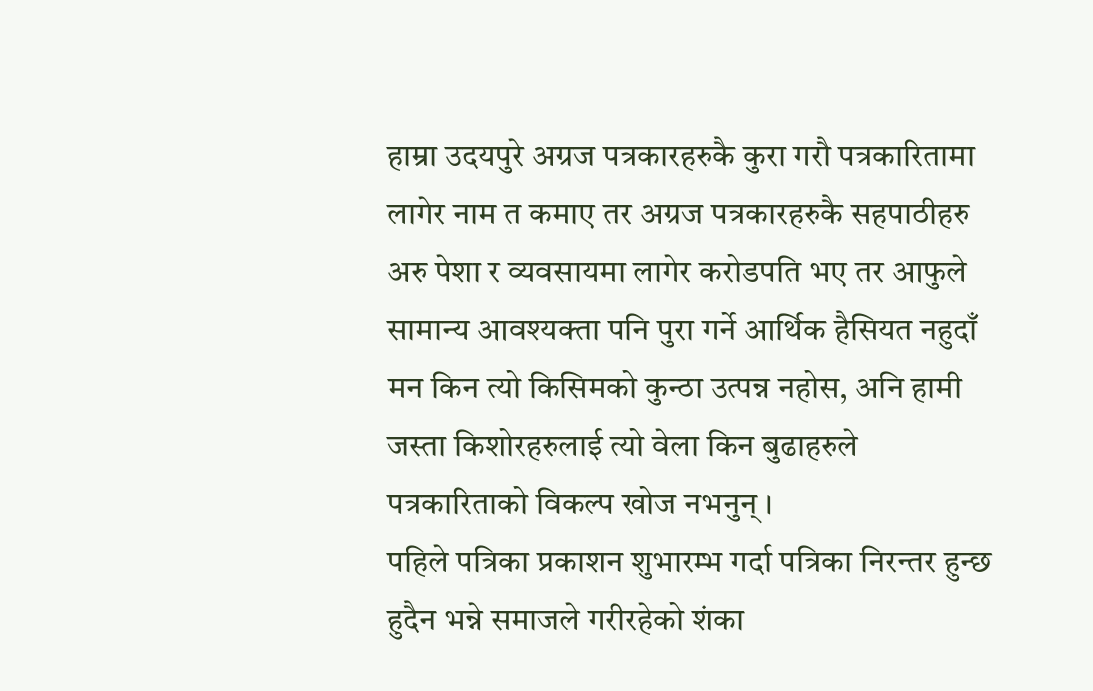हाम्रा उदयपुरे अग्रज पत्रकारहरुकै कुरा गरौ पत्रकारितामा लागेर नाम त कमाए तर अग्रज पत्रकारहरुकै सहपाठीहरु अरु पेशा र व्यवसायमा लागेर करोडपति भए तर आफुले सामान्य आवश्यक्ता पनि पुरा गर्ने आर्थिक हैसियत नहुदाँ मन किन त्यो किसिमको कुन्ठा उत्पन्न नहोस, अनि हामी जस्ता किशोरहरुलाई त्यो वेला किन बुढाहरुले पत्रकारिताको विकल्प खोज नभनुन् ।
पहिले पत्रिका प्रकाशन शुभारम्भ गर्दा पत्रिका निरन्तर हुन्छ हुदैन भन्ने समाजले गरीरहेको शंका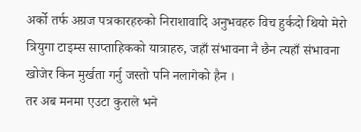अर्को तर्फ अग्रज पत्रकारहरुको निराशावादि अनुभवहरु विच हुर्कदो थियो मेरो त्रियुगा टाइम्स साप्ताहिकको यात्राहरु, जहाँ संभावना नै छैन त्यहाँ संभावना खोजेर किन मुर्खता गर्नु जस्तो पनि नलागेको हैन ।
तर अब मनमा एउटा कुराले भने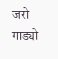जरो गाड्यो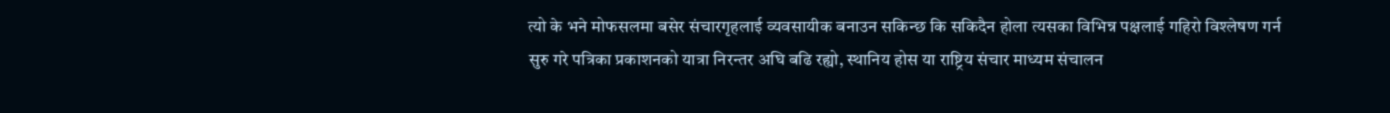त्यो के भने मोफसलमा बसेर संचारगृहलाई व्यवसायीक बनाउन सकिन्छ कि सकिदैन होला त्यसका विभिन्न पक्षलाई गहिरो विश्लेषण गर्न सुरु गरे पत्रिका प्रकाशनको यात्रा निरन्तर अघि बढि रह्यो, स्थानिय होस या राष्ट्रिय संचार माध्यम संचालन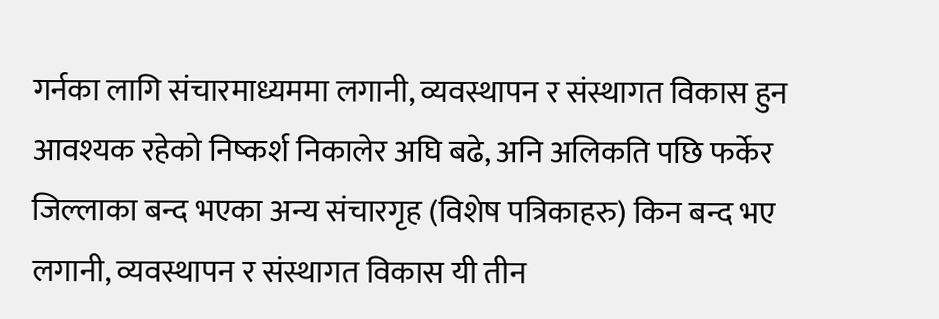गर्नका लागि संचारमाध्यममा लगानी, व्यवस्थापन र संस्थागत विकास हुन आवश्यक रहेको निष्कर्श निकालेर अघि बढे, अनि अलिकति पछि फर्केर जिल्लाका बन्द भएका अन्य संचारगृह (विशेष पत्रिकाहरु) किन बन्द भए लगानी, व्यवस्थापन र संस्थागत विकास यी तीन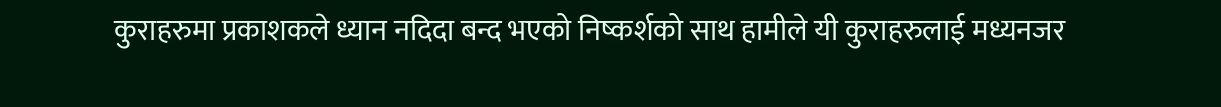कुराहरुमा प्रकाशकले ध्यान नदिदा बन्द भएको निष्कर्शको साथ हामीले यी कुराहरुलाई मध्यनजर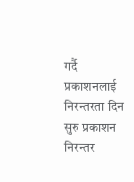गर्दै प्रकाशनलाई निरन्तरता दिन सुरु प्रकाशन निरन्तर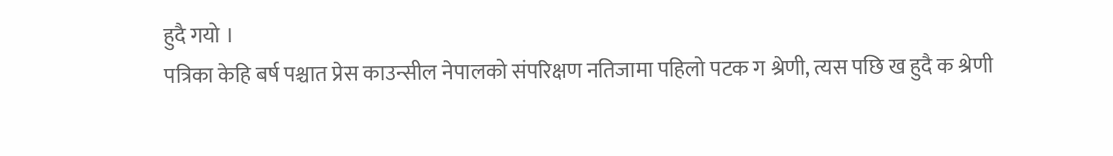हुदै गयो ।
पत्रिका केहि बर्ष पश्चात प्रेस काउन्सील नेपालको संपरिक्षण नतिजामा पहिलो पटक ग श्रेणी, त्यस पछि ख हुदै क श्रेणी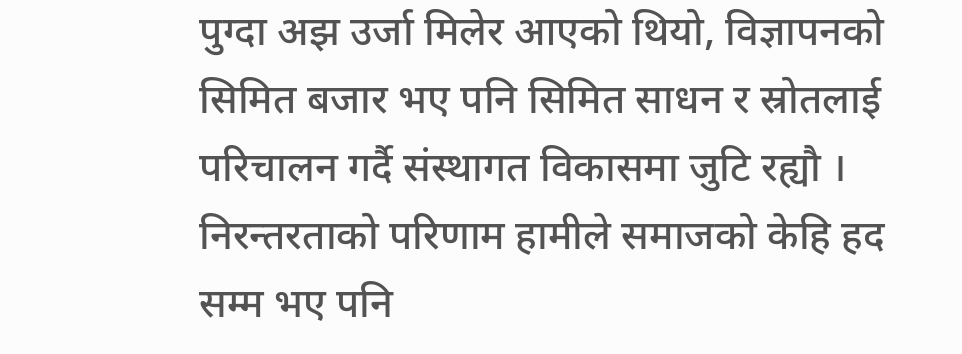पुग्दा अझ उर्जा मिलेर आएको थियो, विज्ञापनको सिमित बजार भए पनि सिमित साधन र स्रोतलाई परिचालन गर्दै संस्थागत विकासमा जुटि रह्यौ ।
निरन्तरताको परिणाम हामीले समाजको केहि हद सम्म भए पनि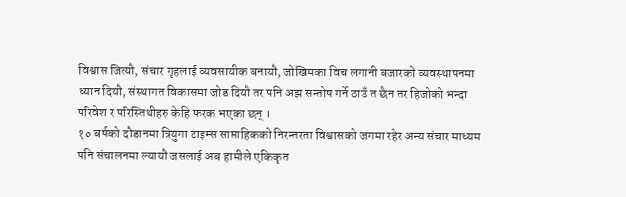विश्वास जित्यौ, संचार गृहलाई व्यवसायीक बनायौ, जोखिमका विच लगानी बजारको व्यवस्थापनमा ध्यान दियौ, संस्थागत विकासमा जोड दियौ तर पनि अझ सन्तोष गर्ने ठाउँ त छैन तर हिजोको भन्दा परिवेश र परिस्तिथीहरु केहि फरक भएका छन् ।
१० बर्षको दौडानमा त्रियुगा टाइम्स साप्ताहिकको निरन्तरता विश्वासको जगमा रहेर अन्य संचार माध्यम पनि संचालनमा ल्यायौ जसलाई अब हामीले एकिकृत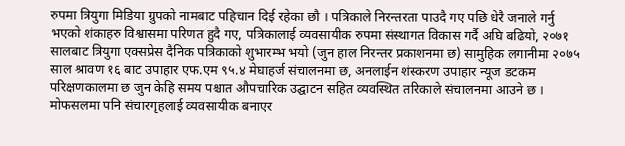रुपमा त्रियुगा मिडिया ग्रुपको नामबाट पहिचान दिई रहेका छौ । पत्रिकाले निरन्तरता पाउदै गए पछि धेरै जनाले गर्नु भएको शंकाहरु विश्वासमा परिणत हुदै गए, पत्रिकालाई व्यवसायीक रुपमा संस्थागत विकास गर्दै अघि बढियो, २०७१ सालबाट त्रियुगा एक्सप्रेस दैनिक पत्रिकाको शुभारम्भ भयो (जुन हाल निरन्तर प्रकाशनमा छ) सामुहिक लगानीमा २०७५ साल श्रावण १६ बाट उपाहार एफ.एम ९५.४ मेघाहर्ज संचालनमा छ, अनलाईन शंस्करण उपाहार न्यूज डटकम परिक्षणकालमा छ जुन केहि समय पश्चात औपचारिक उद्घाटन सहित व्यवस्थित तरिकाले संचालनमा आउने छ ।
मोफसलमा पनि संचारगृहलाई व्यवसायीक बनाएर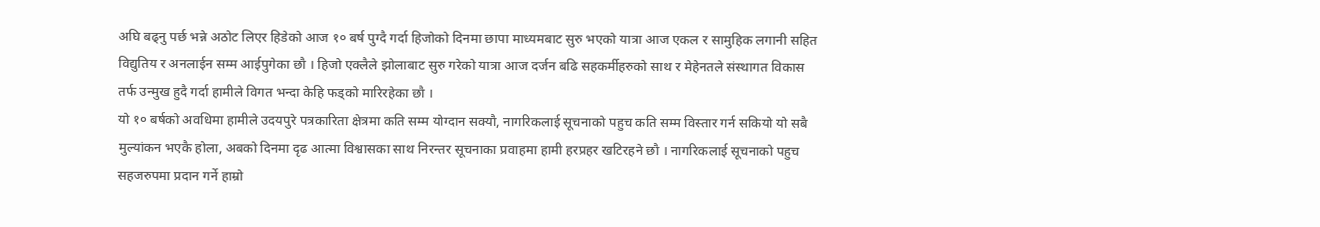अघि बढ्नु पर्छ भन्ने अठोट लिएर हिडेको आज १० बर्ष पुग्दै गर्दा हिजोको दिनमा छापा माध्यमबाट सुरु भएको यात्रा आज एकल र सामुहिक लगानी सहित विद्युतिय र अनलाईन सम्म आईपुगेका छौ । हिजो एक्लैले झोलाबाट सुरु गरेको यात्रा आज दर्जन बढि सहकर्मीहरुको साथ र मेहेनतले संस्थागत विकास तर्फ उन्मुख हुदै गर्दा हामीले विगत भन्दा केहि फड्को मारिरहेका छौ ।
यो १० बर्षको अवधिमा हामीले उदयपुरे पत्रकारिता क्षेत्रमा कति सम्म योग्दान सक्यौ, नागरिकलाई सूचनाको पहुच कति सम्म विस्तार गर्न सकियो यो सबै मुल्यांकन भएकै होला, अबको दिनमा दृढ आत्मा विश्वासका साथ निरन्तर सूचनाका प्रवाहमा हामी हरप्रहर खटिरहने छौ । नागरिकलाई सूचनाको पहुच सहजरुपमा प्रदान गर्ने हाम्रो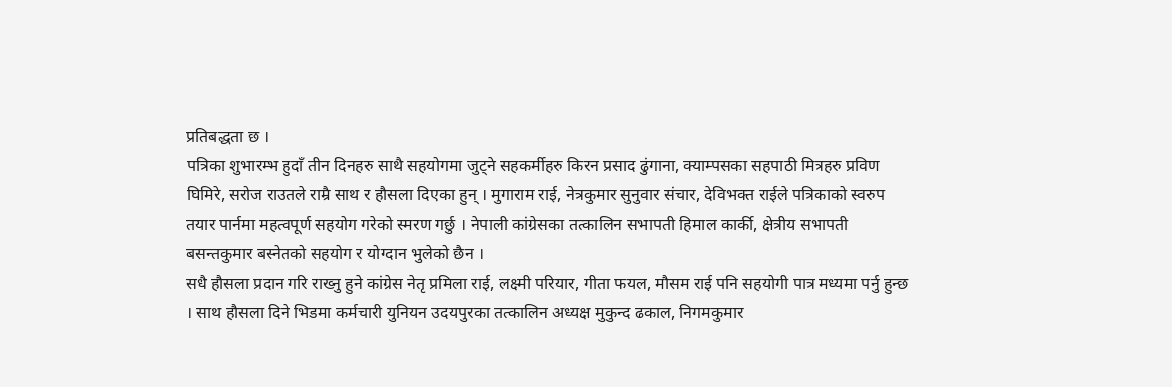प्रतिबद्धता छ ।
पत्रिका शुभारम्भ हुदाँ तीन दिनहरु साथै सहयोगमा जुट्ने सहकर्मीहरु किरन प्रसाद ढुंगाना, क्याम्पसका सहपाठी मित्रहरु प्रविण घिमिरे, सरोज राउतले राम्रै साथ र हौसला दिएका हुन् । मुगाराम राई, नेत्रकुमार सुनुवार संचार, देविभक्त राईले पत्रिकाको स्वरुप तयार पार्नमा महत्वपूर्ण सहयोग गरेको स्मरण गर्छु । नेपाली कांग्रेसका तत्कालिन सभापती हिमाल कार्की, क्षेत्रीय सभापती बसन्तकुमार बस्नेतको सहयोग र योग्दान भुलेको छैन ।
सधै हौसला प्रदान गरि राख्नु हुने कांग्रेस नेतृ प्रमिला राई, लक्ष्मी परियार, गीता फयल, मौसम राई पनि सहयोगी पात्र मध्यमा पर्नु हुन्छ । साथ हौसला दिने भिडमा कर्मचारी युनियन उदयपुरका तत्कालिन अध्यक्ष मुकुन्द ढकाल, निगमकुमार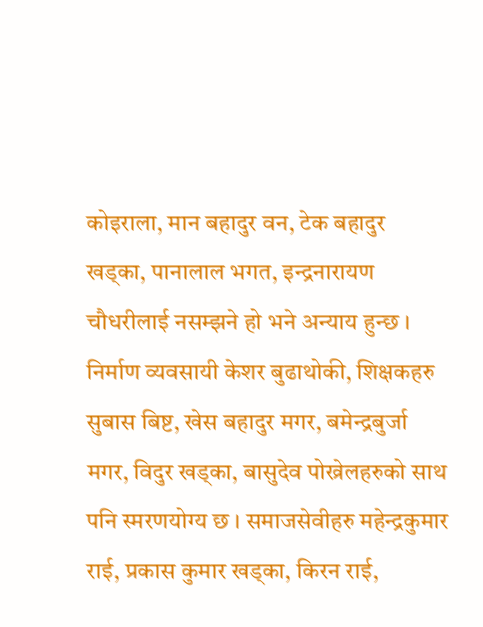कोइराला, मान बहादुर वन, टेक बहादुर खड्का, पानालाल भगत, इन्द्रनारायण चौधरीलाई नसम्झने हो भने अन्याय हुन्छ ।
निर्माण व्यवसायी केशर बुढाथोकी, शिक्षकहरु सुबास बिष्ट, खेस बहादुर मगर, बमेन्द्रबुर्जा मगर, विदुर खड्का, बासुदेव पोख्रेलहरुको साथ पनि स्मरणयोग्य छ । समाजसेवीहरु महेन्द्रकुमार राई, प्रकास कुमार खड्का, किरन राई,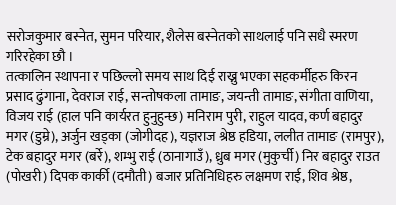सरोजकुमार बस्नेत, सुमन परियार, शैलेस बस्नेतको साथलाई पनि सधै स्मरण गरिरहेका छौ ।
तत्कालिन स्थापना र पछिल्लो समय साथ दिई राख्नु भएका सहकर्मीहरु किरन प्रसाद ढुंगाना, देवराज राई, सन्तोषकला तामाङ, जयन्ती तामाङ, संगीता वाणिया, विजय राई (हाल पनि कार्यरत हुनुहुन्छ) मनिराम पुरी, राहुल यादव, कर्ण बहादुर मगर (डुम्रे), अर्जुन खड्का (जोगीदह), यज्ञराज श्रेष्ठ हडिया, ललीत तामाङ (रामपुर), टेक बहादुर मगर (बर्रे), शम्भु राई (ठानागाउँ), ध्रुब मगर (मुकुर्ची) निर बहादुर राउत (पोखरी) दिपक कार्की (दमौती) बजार प्रतिनिधिहरु लक्षमण राई, शिव श्रेष्ठ,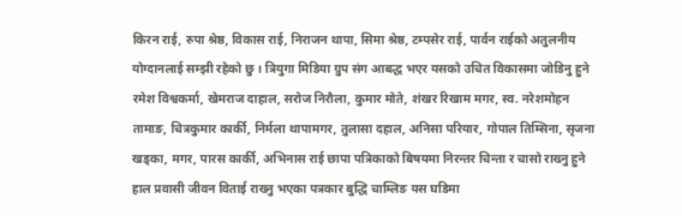किरन राई, रुपा श्रेष्ठ, विकास राई, निराजन थापा, सिमा श्रेष्ठ, टम्पसेर राई, पार्वन राईको अतुलनीय योग्दानलाई सम्झी रहेको छु । त्रियुगा मिडिया ग्रुप संग आबद्ध भएर यसको उचित विकासमा जोडिनु हुने रमेश विश्वकर्मा, खेमराज दाहाल, सरोज निरौला, कुमार मोते, शंखर रिखाम मगर, स्व. नरेशमोहन तामाङ, चित्रकुमार कार्की, निर्मला थापामगर, तुलासा दहाल, अनिसा परियार, गोपाल तिम्सिना, सृजना खड्का, मगर, पारस कार्की, अभिनास राई छापा पत्रिकाको बिषयमा निरन्तर चिन्ता र चासो राख्नु हुने हाल प्रवासी जीवन विताई राख्नु भएका पत्रकार बुद्धि चाम्लिङ यस घडिमा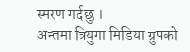स्मरण गर्दछु ।
अन्तमा त्रियुगा मिडिया ग्रुपको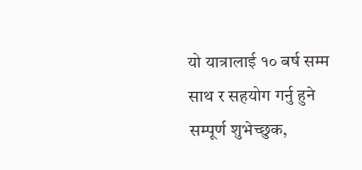यो यात्रालाई १० बर्ष सम्म साथ र सहयोग गर्नु हुने सम्पूर्ण शुभेच्छुक,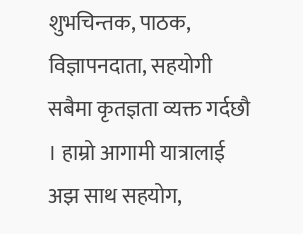शुभचिन्तक, पाठक, विज्ञापनदाता, सहयोगी सबैमा कृतज्ञता व्यक्त गर्दछौ । हाम्रो आगामी यात्रालाई अझ साथ सहयोग,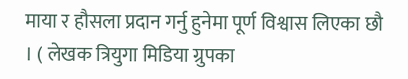माया र हौसला प्रदान गर्नु हुनेमा पूर्ण विश्वास लिएका छौ । ( लेखक त्रियुगा मिडिया ग्रुपका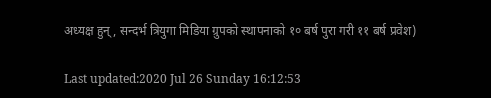अध्यक्ष हुन्, सन्दर्भ त्रियुगा मिडिया ग्रुपको स्थापनाको १० बर्ष पुरा गरी ११ बर्ष प्रवेश)

Last updated:2020 Jul 26 Sunday 16:12:53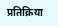प्रतिक्रिया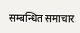सम्बन्धित समाचार